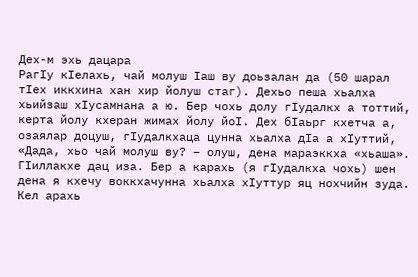Дех-м эхь дацара
РагIу кIелахь, чай молуш Iаш ву доьзалан да (50 шарал тIех иккхина хан хир йолуш стаг). Дехьо пеша хьалха хьийзаш хIусамнана а ю. Бер чохь долу гIудалкх а тоттий, керта йолу кхеран жимах йолу йоI. Дех бIаьрг кхетча а, озаялар доцуш, гIудалкхаца цунна хьалха дIа а хIуттий, «Дада, хьо чай молуш ву? – олуш, дена мараэккха «хьаша».
ГIиллакхе дац иза. Бер а карахь (я гIудалкха чохь) шен дена я кхечу воккхачунна хьалха хIуттур яц нохчийн зуда. Кел арахь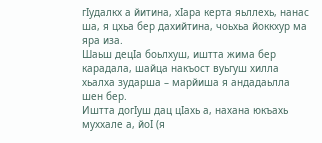гIудалкх а йитина, хIара керта яьллехь, нанас ша, я цхьа бер дахийтина, чоьхьа йоккхур ма яра иза.
Шаьш децIа боьлхуш, иштта жима бер карадала, шайца накъост вуьгуш хилла хьалха зударша – марйиша я андадаьлла шен бер.
Иштта догIуш дац цIахь а, нахана юкъахь муххале а, йоI (я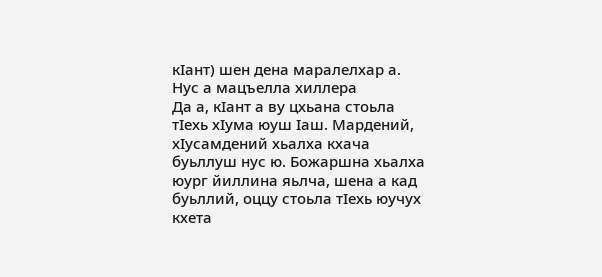кIант) шен дена маралелхар а.
Нус а мацъелла хиллера
Да а, кIант а ву цхьана стоьла тIехь хIума юуш Iаш. Мардений, хIусамдений хьалха кхача буьллуш нус ю. Божаршна хьалха юург йиллина яьлча, шена а кад буьллий, оццу стоьла тIехь юучух кхета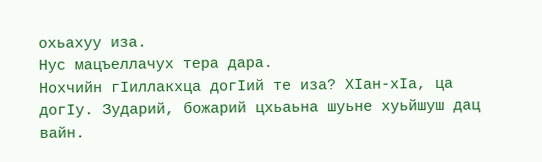охьахуу иза.
Нус мацъеллачух тера дара.
Нохчийн гIиллакхца догIий те иза? ХIан-хIа, ца догIу. Зударий, божарий цхьаьна шуьне хуьйшуш дац вайн.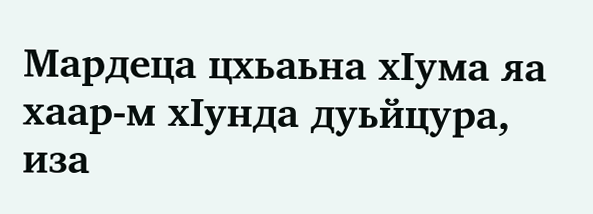Мардеца цхьаьна хIума яа хаар-м хIунда дуьйцура, иза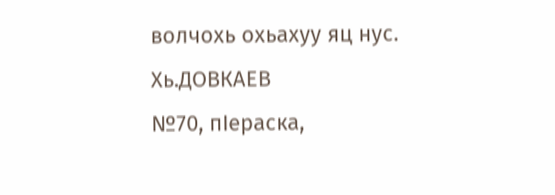волчохь охьахуу яц нус.
Хь.ДОВКАЕВ
№70, пIераска,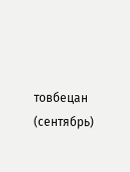товбецан (сентябрь)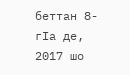беттан 8-гIа де, 2017 шо